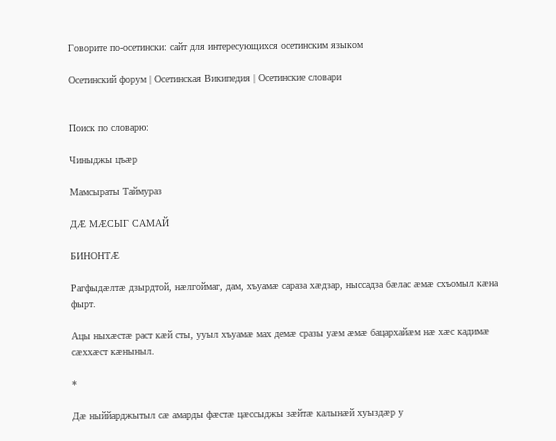Говорите по-осетински: сайт для интересующихся осетинским языком

Осетинский форум | Осетинская Википедия | Осетинские словари


Поиск по словарю:

Чиныджы цъæр

Мамсыраты Таймураз

ДÆ МÆСЫГ САМАЙ

БИНОНТÆ

Рагфыдæлтæ дзырдтой, нæлгоймаг, дам, хъуамæ сараза хæдзар, ныссадза бæлас æмæ схъомыл кæна фырт.

Ацы ныхæстæ раст кæй сты, ууыл хъуамæ мах демæ сразы уæм æмæ бацархайæм нæ хæс кадимæ сæххæст кæныныл.

*

Дæ ныййарджытыл сæ амарды фæстæ цæссыджы зæйтæ калынæй хуыздæр у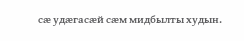сæ удæгасæй сæм мидбылты худын.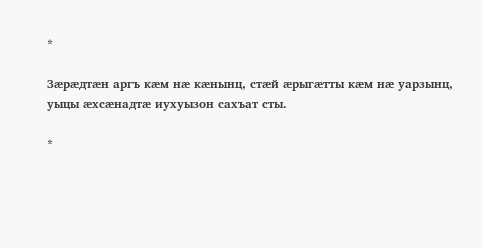*

Зæрæдтæн аргъ кæм нæ кæнынц, стæй æрыгæтты кæм нæ уарзынц, уыцы æхсæнадтæ иухуызон сахъат сты.

*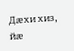Дæхи хиз, йæ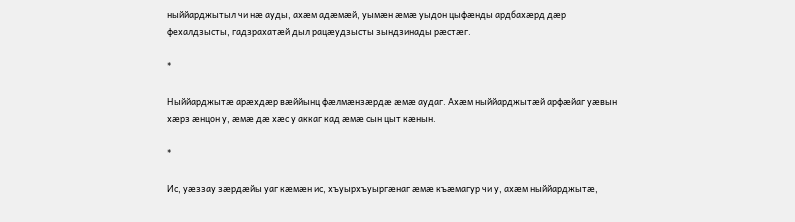ныййарджытыл чи нæ ауды, ахæм адæмæй, уымæн æмæ уыдон цыфæнды ардбахæрд дæр фехалдзысты, гадзрахатæй дыл рацæудзысты зындзинады рæстæг.

*

Ныййарджытæ арæхдæр вæййынц фæлмæнзæрдæ æмæ аудаг. Ахæм ныййарджытæй арфæйаг уæвын хæрз æнцон у, æмæ дæ хæс у аккаг кад æмæ сын цыт кæнын.

*

Ис, уæззау зæрдæйы уаг кæмæн ис, хъуырхъуыргæнаг æмæ къæмагур чи у, ахæм ныййарджытæ,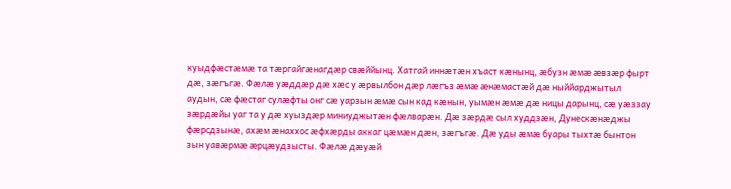куыдфæстæмæ та тæргайгæнагдæр свæййынц. Хатгай иннæтæн хъаст кæнынц, æбузн æмæ æвзæр фырт дæ, зæгъгæ. Фæлæ уæддæр дæ хæс у æрвылбон дæр лæгъз æмæ æнæмастæй дæ ныййарджытыл аудын, сæ фæстаг сулæфты онг сæ уарзын æмæ сын кад кæнын, уымæн æмæ дæ ницы дарынц, сæ уæззау зæрдæйы уаг та у дæ хуыздæр миниуджытæн фæлварæн. Дæ зæрдæ сыл худдзæн, Дунескæнæджы фæрсдзынæ, ахæм æнаххос æфхæрды аккаг цæмæн дæн, зæгъгæ. Дæ уды æмæ буары тыхтæ бынтон зын уавæрмæ æрцæудзысты. Фæлæ дæуæй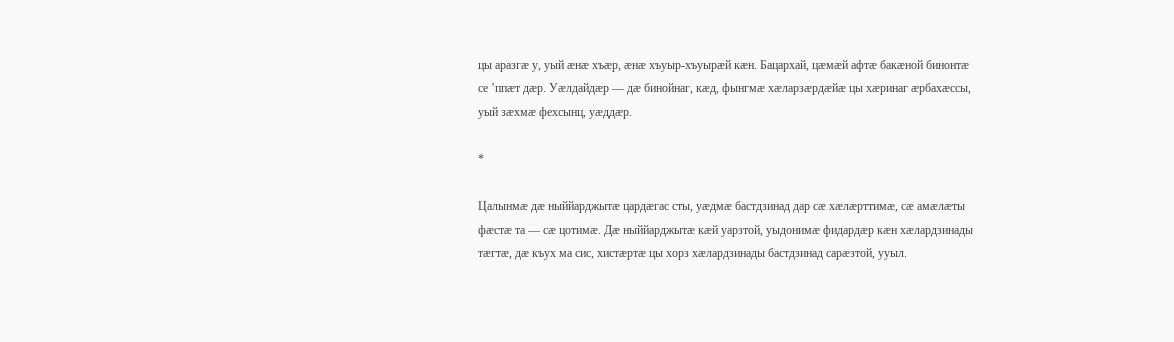цы аразгæ у, уый æнæ хъæр, æнæ хъуыр-хъуырæй кæн. Бацархай, цæмæй афтæ бакæной бинонтæ се ’ппæт дæр. Уæлдайдæр — дæ бинойнаг, кæд, фынгмæ хæларзæрдæйæ цы хæринаг æрбахæссы, уый зæхмæ фехсынц, уæддæр.

*

Цалынмæ дæ ныййарджытæ цардæгас сты, уæдмæ бастдзинад дар сæ хæлæрттимæ, сæ амæлæты фæстæ та — сæ цотимæ. Дæ ныййарджытæ кæй уарзтой, уыдонимæ фидардæр кæн хæлардзинады тæгтæ, дæ къух ма сис, хистæртæ цы хорз хæлардзинады бастдзинад сарæзтой, ууыл.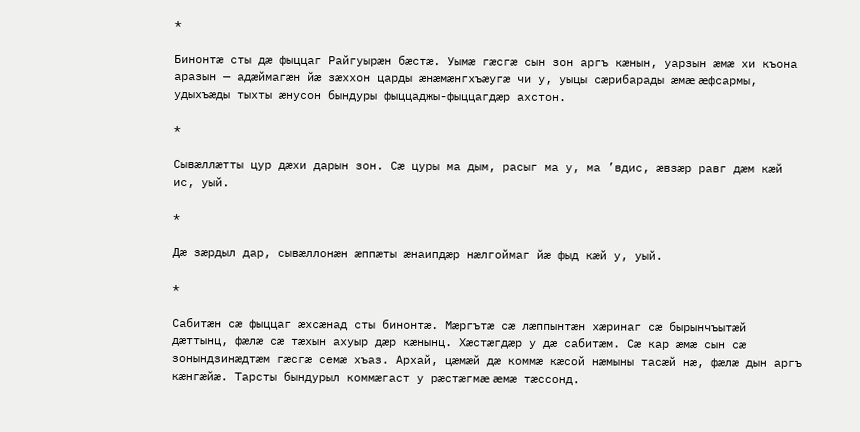*

Бинонтæ сты дæ фыццаг Райгуырæн бæстæ. Уымæ гæсгæ сын зон аргъ кæнын, уарзын æмæ хи къона аразын — адæймагæн йæ зæххон царды æнæмæнгхъæугæ чи у, уыцы сæрибарады æмæ æфсармы, удыхъæды тыхты æнусон бындуры фыццаджы-фыццагдæр ахстон.

*

Сывæллæтты цур дæхи дарын зон. Сæ цуры ма дым, расыг ма у, ма ’вдис, æвзæр равг дæм кæй ис, уый.

*

Дæ зæрдыл дар, сывæллонæн æппæты æнаипдæр нæлгоймаг йæ фыд кæй у, уый.

*

Сабитæн сæ фыццаг æхсæнад сты бинонтæ. Мæргътæ сæ лæппынтæн хæринаг сæ бырынчъытæй дæттынц, фæлæ сæ тæхын ахуыр дæр кæнынц. Хæстæгдæр у дæ сабитæм. Сæ кар æмæ сын сæ зонындзинæдтæм гæсгæ семæ хъаз. Архай, цæмæй дæ коммæ кæсой нæмыны тасæй нæ, фæлæ дын аргъ кæнгæйæ. Тарсты бындурыл коммæгаст у рæстæгмæ æмæ тæссонд.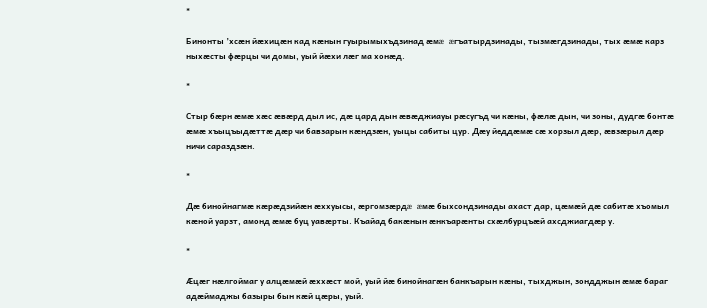*

Бинонты ’хсæн йæхицæн кад кæнын гуырымыхъдзинад æмæ æгъатырдзинады, тызмæгдзинады, тых æмæ карз ныхæсты фæрцы чи домы, уый йæхи лæг ма хонæд.

*

Стыр бæрн æмæ хæс æвæрд дыл ис, дæ цард дын æвæджиауы рæсугъд чи кæны, фæлæ дын, чи зоны, дудгæ бонтæ æмæ хъыцъыдæттæ дæр чи бавзарын кæндзæн, уыцы сабиты цур. Дæу йеддæмæ сæ хорзыл дæр, æвзæрыл дæр ничи сараздзæн.

*

Дæ бинойнагмæ кæрæдзийæн æххуысы, æргомзæрдæ æмæ быхсондзинады ахаст дар, цæмæй дæ сабитæ хъомыл кæной уарзт, амонд æмæ буц уавæрты. Къайад бакæнын æнкъарæнты схæлбурцъæй ахсджиагдæр у.

*

Æцæг нæлгоймаг у алцæмæй æххæст мой, уый йæ бинойнагæн банкъарын кæны, тыхджын, зондджын æмæ бараг адæймаджы базыры бын кæй цæры, уый.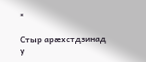*

Стыр арæхстдзинад у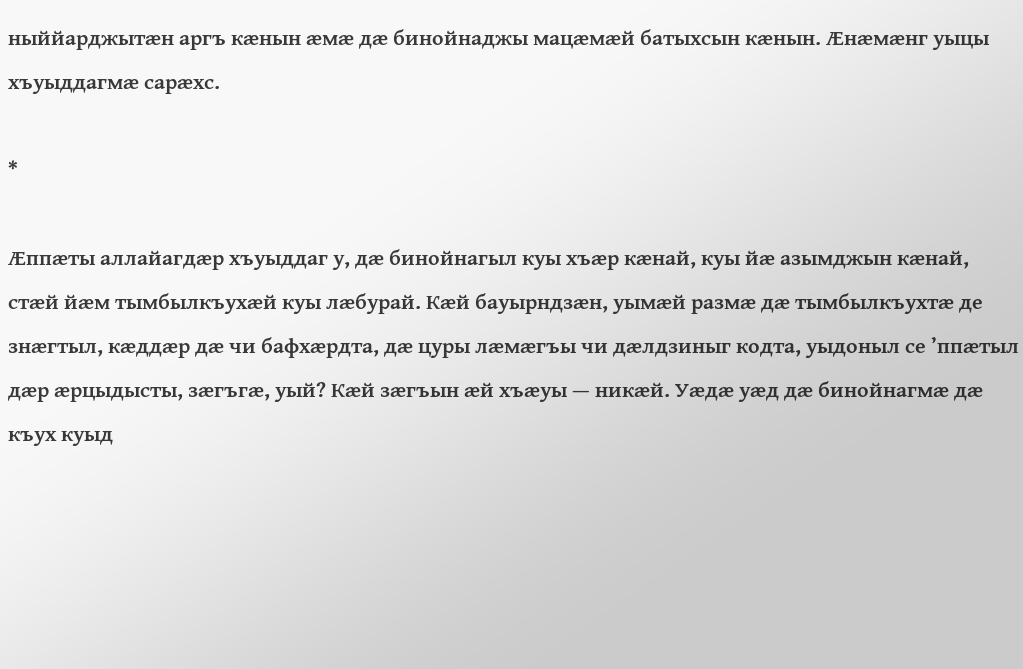ныййарджытæн аргъ кæнын æмæ дæ бинойнаджы мацæмæй батыхсын кæнын. Æнæмæнг уыцы хъуыддагмæ сарæхс.

*

Æппæты аллайагдæр хъуыддаг у, дæ бинойнагыл куы хъæр кæнай, куы йæ азымджын кæнай, стæй йæм тымбылкъухæй куы лæбурай. Кæй бауырндзæн, уымæй размæ дæ тымбылкъухтæ де знæгтыл, кæддæр дæ чи бафхæрдта, дæ цуры лæмæгъы чи дæлдзиныг кодта, уыдоныл се ’ппæтыл дæр æрцыдысты, зæгъгæ, уый? Кæй зæгъын æй хъæуы — никæй. Уæдæ уæд дæ бинойнагмæ дæ къух куыд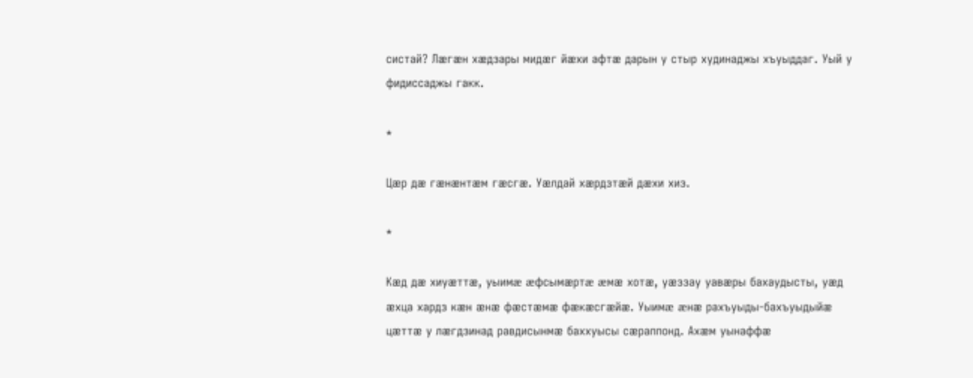систай? Лæгæн хæдзары мидæг йæхи афтæ дарын у стыр худинаджы хъуыддаг. Уый у фидиссаджы гакк.

*

Цæр дæ гæнæнтæм гæсгæ. Уæлдай хæрдзтæй дæхи хиз.

*

Кæд дæ хиуæттæ, уыимæ æфсымæртæ æмæ хотæ, уæззау уавæры бахаудысты, уæд æхца хардз кæн æнæ фæстæмæ фæкæсгæйæ. Уыимæ æнæ рахъуыды-бахъуыдыйæ цæттæ у лæгдзинад равдисынмæ баххуысы сæраппонд. Ахæм уынаффæ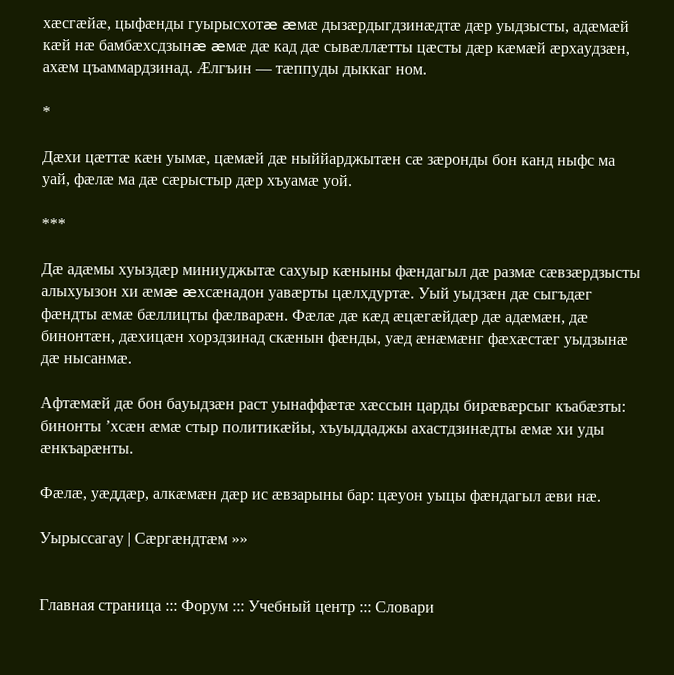хæсгæйæ, цыфæнды гуырысхотæ æмæ дызæрдыгдзинæдтæ дæр уыдзысты, адæмæй кæй нæ бамбæхсдзынæ æмæ дæ кад дæ сывæллæтты цæсты дæр кæмæй æрхаудзæн, ахæм цъаммардзинад. Æлгъин — тæппуды дыккаг ном.

*

Дæхи цæттæ кæн уымæ, цæмæй дæ ныййарджытæн сæ зæронды бон канд ныфс ма уай, фæлæ ма дæ сæрыстыр дæр хъуамæ уой.

***

Дæ адæмы хуыздæр миниуджытæ сахуыр кæныны фæндагыл дæ размæ сæвзæрдзысты алыхуызон хи æмæ æхсæнадон уавæрты цæлхдуртæ. Уый уыдзæн дæ сыгъдæг фæндты æмæ бæллицты фæлварæн. Фæлæ дæ кæд æцæгæйдæр дæ адæмæн, дæ бинонтæн, дæхицæн хорздзинад скæнын фæнды, уæд æнæмæнг фæхæстæг уыдзынæ дæ нысанмæ.

Афтæмæй дæ бон бауыдзæн раст уынаффæтæ хæссын царды бирæвæрсыг къабæзты: бинонты ’хсæн æмæ стыр политикæйы, хъуыддаджы ахастдзинæдты æмæ хи уды æнкъарæнты.

Фæлæ, уæддæр, алкæмæн дæр ис æвзарыны бар: цæуон уыцы фæндагыл æви нæ.

Уырыссагау | Cæргæндтæм »»


Главная страница ::: Форум ::: Учебный центр ::: Словари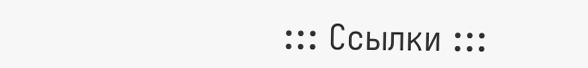::: Ссылки :::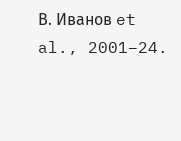В. Иванов et al., 2001–24.